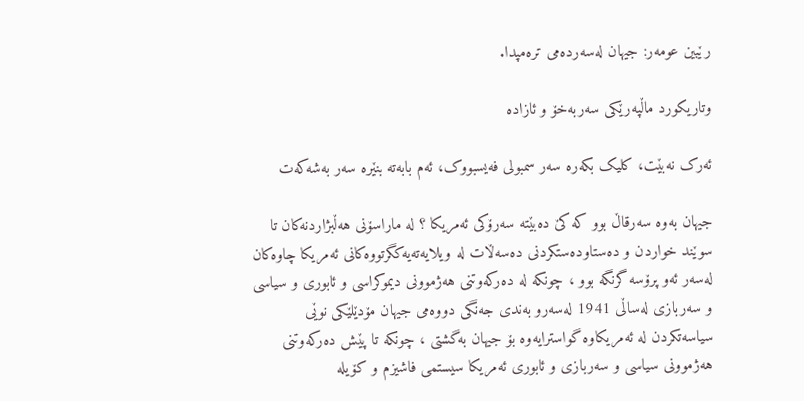رێبین عومه‌ر: جیهان له‌سه‌رده‌می تره‌مپدا.

وتاریکورد ماڵپەرێکی سەربەخۆ و ئازادە

ئەرک نەبێت، کلیک بکەرە سەر سمبولی فەیسبووک، ئەم بابەتە بنێرە سەر بەشەکەت

جیهان به‌وه‌ سه‌رقاڵ بوو كه‌ كێ ده‌بێته‌ سه‌رۆكی ئه‌مریكا ؟ له‌ ماراسۆنی هه‌ڵبژاردنه‌كان تا سوێند خواردن و ده‌ستاوده‌ستكردنی ده‌سه‌ڵات له‌ ویلایه‌ته‌یه‌كگرتووه‌كانی ئه‌مریكا چاوه‌كان له‌سه‌ر ئه‌و پرۆسه‌ گرنگه‌ بوو ، چونكه‌ له‌ ده‌ركه‌وتنی هه‌ژموونی دیموكراسی و ئابوری و سیاسی و سه‌ربازی له‌ساڵی 1941 له‌سه‌رو به‌ندی جه‌نگی دووه‌می جیهان مۆدێلێكی نوێی سیاسه‌تكردن له‌ ئه‌مریكاوه‌ گواسترایه‌وه‌ بۆ جیهان به‌گشتی ، چونكه‌ تا پێش ده‌ركه‌وتنی هه‌ژموونی سیاسی و سه‌ربازی و ئابوری ئه‌مریكا سیستمی فاشیزم و كۆیله‌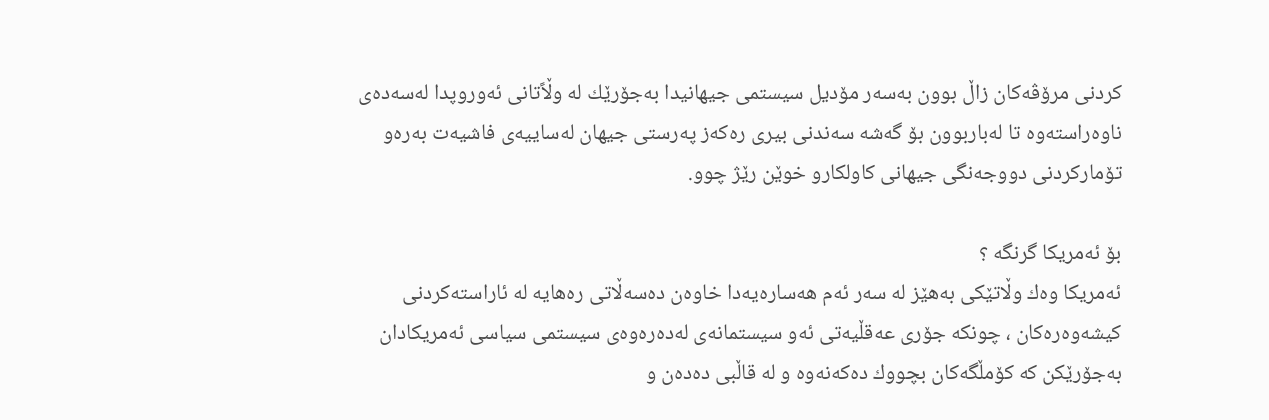كردنی مرۆڤه‌كان زاڵ بوون به‌سه‌ر مۆدیل سیستمی جیهانیدا به‌جۆرێك له‌ وڵاًتانی ئه‌وروپدا له‌سه‌ده‌ی ناوه‌راسته‌وه‌ تا له‌باربوون بۆ گه‌شه‌ سه‌ندنی بیری ره‌كه‌ز په‌رستی جیهان له‌ساییه‌ی فاشیه‌ت به‌ره‌و تۆماركردنی دووجه‌نگی جیهانی كاولكارو خوێن رێژ چوو.

بۆ ئه‌مریكا گرنگه‌ ؟
ئه‌مریكا وه‌ك وڵاتێكی به‌هێز له‌ سه‌ر ئه‌م هه‌ساره‌یه‌دا خاوه‌ن ده‌سه‌ڵاتی ره‌هایه‌ له‌ ئاراسته‌كردنی كیشه‌وه‌ره‌كان ، چونكه‌ جۆری عه‌قڵیه‌تی ئه‌و سیستمانه‌ی له‌ده‌ره‌وه‌ی سیستمی سیاسی ئه‌مریكادان به‌جۆرێكن كه‌ كۆمڵگه‌كان بچووك ده‌كه‌نه‌وه‌ و له‌ قاڵبی ده‌ده‌ن و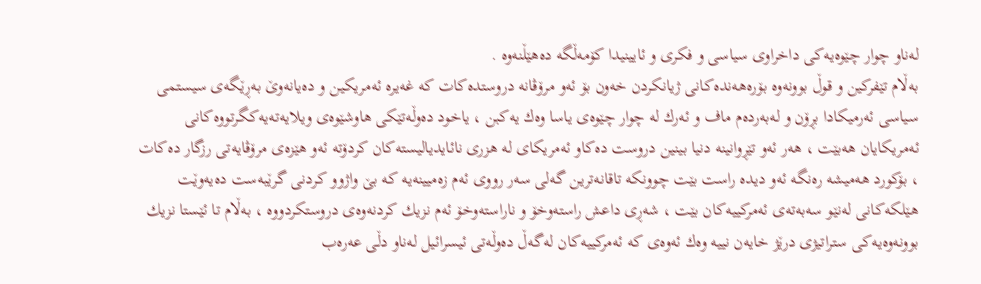له‌ناو چوار چێوه‌یه‌كی داخراوی سیاسی و فكری و ئایینیدا كۆمه‌ڵگه‌ ده‌هێڵنه‌وه‌ .
به‌ڵام تێفركین و قوڵ بوونه‌وه‌ بۆره‌هه‌نده‌كانی ژیانكردن خه‌ون بۆ ئه‌و مرۆڤانه‌ دروستده‌كات كه‌ غه‌یره‌ ئه‌مریكین و ده‌یانه‌وێ‌ به‌ڕێگه‌ی سیستمی سیاسی ئه‌رمیكادا بڕۆن و له‌به‌رده‌م ماف و ئه‌رك له‌ چوار چێوه‌ی یاسا وه‌ك یه‌كبن ، یاخود ده‌وڵه‌تێكی هاوشێوه‌ی ویلایه‌ته‌یه‌كگرتووه‌كانی ئه‌مریكایان هه‌بێت ، هه‌ر ئه‌و تێڕوانینه‌ دنیا بینین دروست ده‌كاو ئه‌مریكای له‌ هزری نائایدیالیسته‌كان كردۆته‌ ئه‌و هێزه‌ی مرۆڤایه‌تی رزگار ده‌كات ، بۆكورد هه‌میشه‌ ره‌نگه‌ ئه‌و دیده‌ راست بێت چوونكه‌ تاقانه‌ترین گه‌لی سه‌ر رووی ئه‌م زه‌میینه‌یه‌ كه‌ بێ واژوو كردنی گرێبه‌ست ده‌یه‌وێت هێلكه‌كانی له‌نێو سه‌به‌ته‌ی ئه‌مركییه‌كان بێت ، شه‌ڕی داعش راسته‌وخۆ و ناراسته‌وخۆ ئه‌م نزیك كردنه‌وه‌ی دروستكردووه‌ ، به‌ڵام تا ئێستا نزیك بوونه‌وه‌یه‌كی ستراتیژی درێژ خایه‌ن نییه‌ وه‌ك ئه‌وه‌ی كه‌ ئه‌مركییه‌كان له‌گه‌ڵ ده‌وڵه‌تی ئیسرائیل له‌ناو دڵی عه‌ره‌ب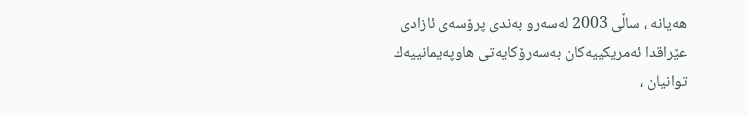هه‌یانه‌ ، ساڵی 2003 له‌سه‌رو به‌ندی پرۆسه‌ی ئازادی عێراقدا ئه‌مریكییه‌كان به‌سه‌رۆكایه‌تی هاوپه‌یمانییه‌ك توانیان ،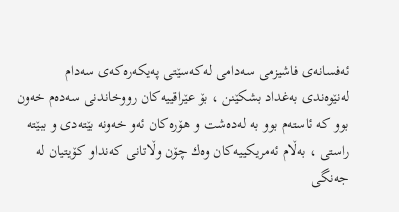ئه‌فسانه‌ی فاشیزمی سه‌دامی له‌كه‌سێتی په‌یكه‌ره‌كه‌ی سه‌دام له‌نێوه‌ندی به‌غداد بشكێنن ، بۆ عێراقییه‌كان رووخاندنی سه‌ده‌م خه‌ون بوو كه‌ ئاسته‌م بوو به‌ له‌ده‌شت و هۆره‌كان ئه‌و خه‌ونه‌ بێته‌دی و ببێته‌ راستی ، به‌ڵام ئه‌مریكییه‌كان وه‌ك چۆن وڵاتانی كه‌نداو كۆیتیان له‌ جه‌نگی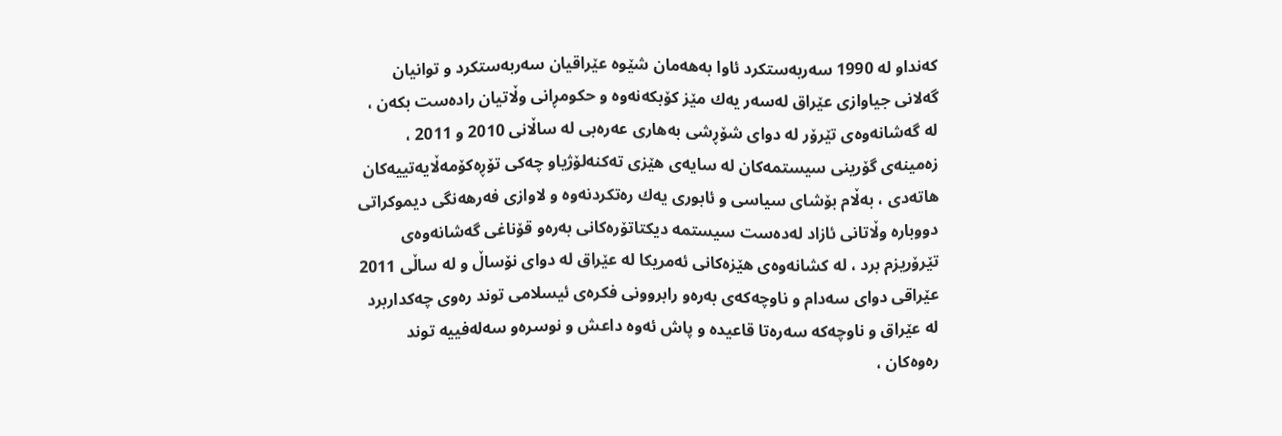كه‌نداو له‌ 1990 سه‌ربه‌ستكرد ئاوا به‌هه‌مان شێوه‌ عێراقیان سه‌ربه‌ستكرد و توانیان گه‌لانی جیاوازی عێراق له‌سه‌ر یه‌ك مێز كۆبكه‌نه‌وه‌ و حكومڕانی وڵاتیان راده‌ست بكه‌ن ، له‌ گه‌شانه‌وه‌ی تێرۆر له‌ دوای شۆڕشی به‌هاری عه‌ره‌بی له‌ ساڵانی 2010 و 2011 ، زه‌مینه‌ی گۆرینی سیستمه‌كان له‌ سایه‌ی هێزی ته‌كنه‌لۆژیاو چه‌كی تۆڕه‌كۆمه‌ڵایه‌تییه‌كان هاته‌دی ، به‌ڵام بۆشای سیاسی و ئابوری یه‌ك ره‌تكردنه‌وه‌ و لاوازی فه‌رهه‌نگی دیموكراتی دووباره‌ وڵاتانی ئازاد له‌ده‌ست سیستمه‌ دیكتاتۆره‌كانی به‌ره‌و قۆناغی گه‌شانه‌وه‌ی تێرۆریزم برد ، له‌ كشانه‌وه‌ی هێزه‌كانی ئه‌مریكا له‌ عێراق له‌ دوای نۆساڵ و له‌ ساڵی 2011 عێراقی دوای سه‌دام و ناوچه‌كه‌ی به‌ره‌و رابروونی فكره‌ی ئیسلامی توند ره‌وی چه‌كداربرد له‌ عێراق و ناوچه‌كه‌ سه‌ره‌تا قاعیده‌ و پاش ئه‌وه‌ داعش و نوسره‌و سه‌له‌فییه‌ توند ره‌وه‌كان ،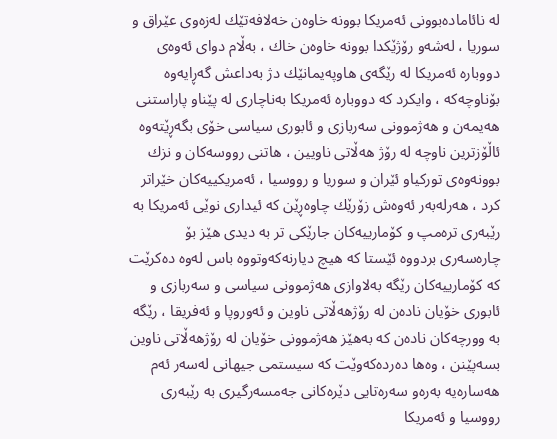له‌ نائاماده‌بوونی ئه‌مریكا بوونه‌ خاوه‌ن خه‌لافه‌تێك له‌زه‌وی عێراق و سوریا ، له‌شه‌و رۆژێكدا بوونه‌ خاوه‌ن خاك ، به‌ڵام دوای ئه‌وه‌ی دووباره‌ ئه‌مریكا له‌ رێگه‌ی هاوپه‌یمانێك دژ به‌داعش گه‌ڕایه‌وه‌ بۆناوچه‌كه‌ ، وایكرد كه‌ دووباره‌ ئه‌مریكا به‌ناچاری له‌ پێناو پاراستنی هه‌یمه‌ن و هه‌ژموونی سه‌ربازی و ئابوری سیاسی خۆی بگه‌ڕێته‌وه‌ ئاڵۆزترین ناوچه‌ له‌ رۆژ هه‌ڵاتی ناویین ، هاتنی رووسه‌كان و نزك بوونه‌وه‌ی توركیاو ئێران و سوریا و رووسیا ، ئه‌مریكییه‌كان خێراتر كرد ، هه‌رله‌به‌ر ئه‌وه‌ش زۆرێك چاوه‌ڕێن كه‌ ئیداری نوێی ئه‌مریكا به‌ رێبه‌ری تره‌مپ و كۆمارییه‌كان جارێكی تر به‌ دیدی هێز بۆ چاره‌سه‌ری بردووه‌ ئێستا كه‌ هیچ دیارنه‌كه‌وتووه‌ باس له‌وه‌ ده‌كرێت كه‌ كۆمارییه‌كان رێگه‌ به‌لاوازی هه‌ژموونی سیاسی و سه‌ربازی و ئابوری خۆیان ناده‌ن له‌ رۆژهه‌ڵاتی ناوین و ئه‌وروپا و ئه‌فریقا ، رێگه‌ به‌ وورچه‌كان ناده‌ن كه‌ به‌هێز هه‌ژموونی خۆیان له‌ رۆژهه‌ڵاتی ناوین بسه‌پێنن ، وه‌ها ده‌رده‌كه‌وێت كه‌ سیستمی جیهانی له‌سه‌ر ئه‌م هه‌ساره‌یه‌ به‌ره‌و سه‌ره‌تایی دێره‌كانی جه‌مسه‌رگیری به‌ رێبه‌ری رووسیا و ئه‌مریكا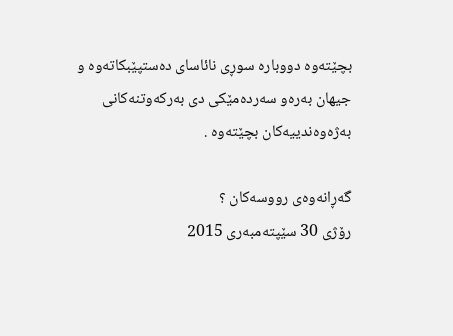بچێته‌وه‌ دووباره‌ سوڕی نائاسای ده‌ستپێبكاته‌وه‌ و جیهان به‌ره‌و سه‌رده‌مێكی دی به‌ركه‌وتنه‌كانی به‌ژه‌وه‌ندییه‌كان بچێته‌وه‌ .

گه‌ڕانه‌وه‌ی رووسه‌كان ؟
رۆژی 30 سێپته‌مبه‌ری 2015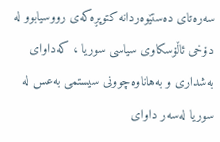سه‌ره‌تای ده‌ستێوه‌ردانه‌ كتوپڕه‌كه‌ی رووسیابوو له‌ دۆخی ئاڵۆسكاوی سیاسی سوریا ، كه‌داوای به‌شداری و به‌هاناوه‌چوونی سیستمی به‌عس له‌ سوریا له‌سه‌ر داوای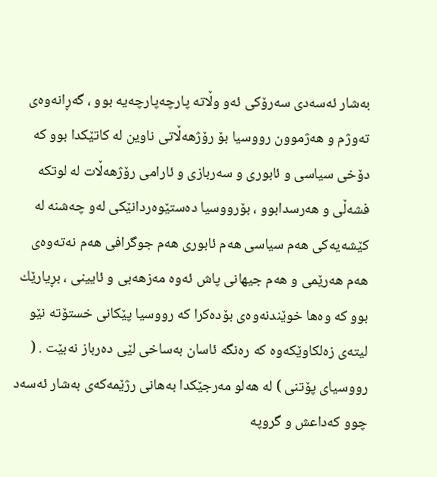به‌شار ئه‌سه‌دی سه‌رۆكی ئه‌و وڵاته‌ پارچه‌پارچه‌یه‌ بوو ، گه‌ڕانه‌وه‌ی ته‌وژم و هه‌ژموون رووسیا بۆ رۆژهه‌ڵاتی ناوین له‌ كاتێكدا بوو كه‌ دۆخی سیاسی و ئابوری و سه‌ربازی و ئارامی رۆژهه‌ڵات له‌ لوتكه‌ فشه‌ڵی و هه‌رسدابوو ، بۆرووسیا ده‌ستێوه‌ردانێكی له‌و چه‌شنه‌ له‌ كێشه‌یه‌كی هه‌م سیاسی هه‌م ئابوری هه‌م جوگرافی هه‌م نه‌ته‌وه‌ی هه‌م هه‌رێمی و هه‌م جیهانی پاش ئه‌وه‌ مه‌زهه‌بی و ئایینی ، بڕیارێك بوو كه‌ وه‌ها خوێندنه‌وه‌ی بۆده‌كرا كه‌ رووسیا پێكانی خستۆته‌ نێو لیته‌ی زه‌لكاوێكه‌وه‌ كه‌ ره‌نگه‌ ئاسان به‌ساخی لێی ده‌رباز نه‌بێت . ( رووسیای پۆتنی ) له‌ هه‌لو مه‌رجێكدا به‌هانی رژێمه‌كه‌ی به‌شار ئه‌سه‌د چوو كه‌داعش و گروپه‌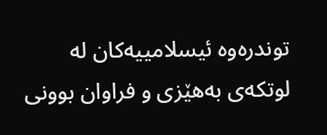توندره‌وه‌ ئیسلامییه‌كان له‌ لوتكه‌ی به‌هێزی و فراوان بوونی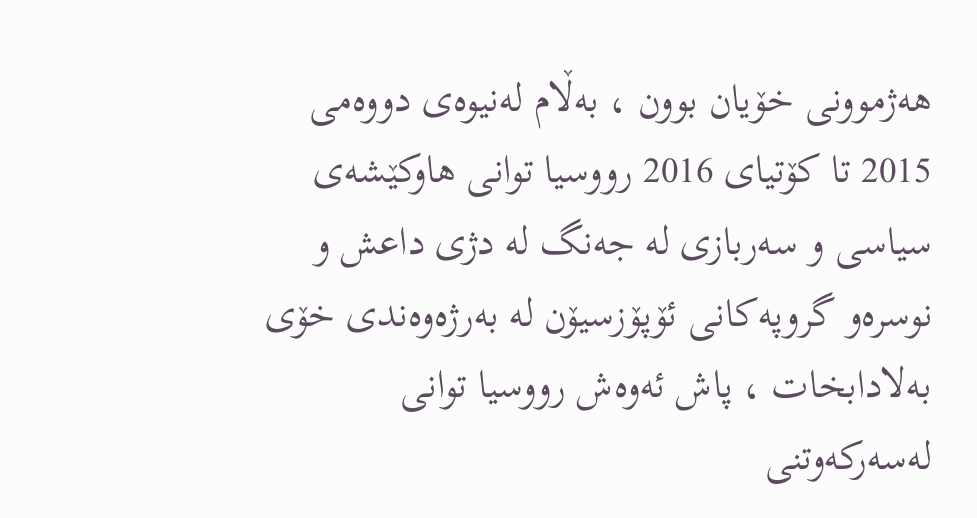هه‌ژموونی خۆیان بوون ، به‌ڵام له‌نیوه‌ی دووه‌می 2015 تا كۆتیای 2016 رووسیا توانی هاوكێشه‌ی سیاسی و سه‌ربازی له‌ جه‌نگ له‌ دژی داعش و نوسره‌و گروپه‌كانی ئۆپۆزسیۆن له‌ به‌رژه‌وه‌ندی خۆی به‌لادابخات ، پاش ئه‌وه‌ش رووسیا توانی له‌سه‌ركه‌وتنی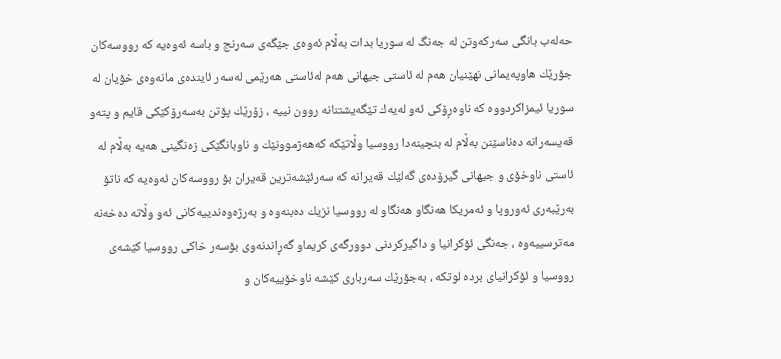حه‌له‌ب بانگی سه‌ركه‌وتن له‌ جه‌نگ له‌ سوریا بدات به‌ڵام ئه‌وه‌ی جێگه‌ی سه‌رنج و باسه‌ ئه‌وه‌یه‌ كه‌ رووسه‌كان جۆرێك هاوپه‌یمانی نهێنیان هه‌م له‌ ئاستی جیهانی هه‌م له‌ئاستی هه‌رێمی له‌سه‌ر ئاینده‌ی مانه‌وه‌ی خۆیان له‌ سوریا ئیمزاكردووه‌ كه‌ ناوه‌ڕۆكی ئه‌و له‌یه‌ك تێگه‌یشتنانه‌ روون نییه‌ ، زۆرێك پۆتن به‌سه‌رۆكێكی قایم و پته‌و قه‌یسه‌رانه‌ ده‌ناسێنن به‌ڵام له‌ بنچینه‌دا رووسیا وڵاتێكه‌ كه‌هه‌ژموونێك و ناوبانگێكی زه‌نگینی هه‌یه‌ به‌ڵام له‌ ئاستی ناوخۆی و جیهانی گیرۆده‌ی گه‌لێك قه‌یرانه‌ كه‌ سه‌رئێشه‌ترین قه‌یران بۆ رووسه‌كان ئه‌وه‌یه‌ كه‌ ناتۆ به‌رێبه‌ری ئه‌وروپا و ئه‌مریكا هه‌نگاو هه‌نگاو له‌ رووسیا نزیك ده‌بنه‌وه‌ و به‌رژه‌وه‌ندییه‌كانی ئه‌و وڵاته‌ ده‌خه‌نه‌ مه‌ترسییه‌وه‌ ، جه‌نگی ئۆكرانیا و داگیركردنی دوورگه‌ی كریماو گه‌ڕاندنه‌وی بۆسه‌ر خاكی رووسیا كێشه‌ی رووسیا و ئۆكرانیای برده‌ لوتكه‌ ، به‌جۆرێك سه‌رباری كێشه‌ ناوخۆییه‌كان و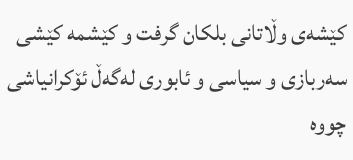كێشه‌ی وڵاتانی بلكان گرفت و كێشمه‌ كێشی سه‌ربازی و سیاسی و ئابوری له‌گه‌ڵ ئۆكرانیاشی چووه‌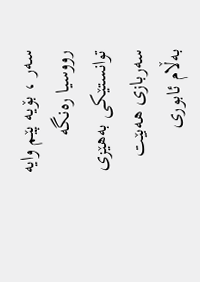سه‌ر ، بۆیه‌ پێم وایه‌ رووسیا ره‌نگه‌ توانستێكی به‌هێزی سه‌ربازی هه‌بێت به‌ڵام ئابوری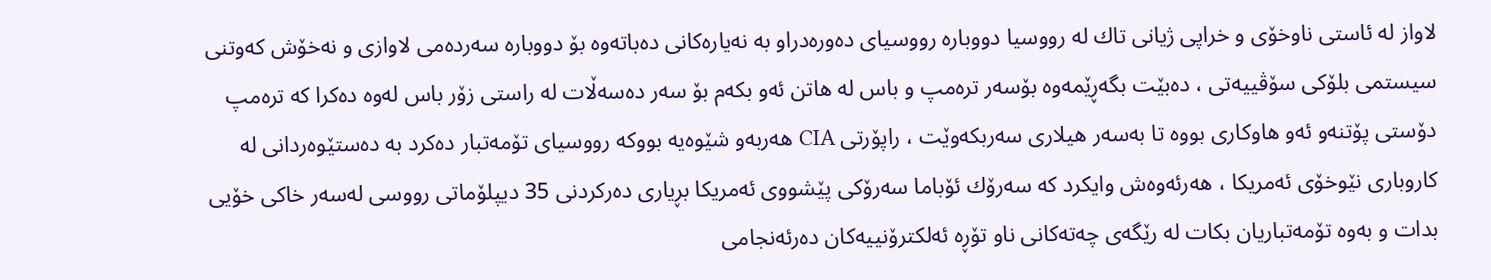لاواز له‌ ئاستی ناوخۆی و خراپی ژیانی تاك له‌ رووسیا دووباره‌ رووسیای ده‌وره‌دراو به‌ نه‌یاره‌كانی ده‌باته‌وه‌ بۆ دووباره‌ سه‌رده‌می لاوازی و نه‌خۆش كه‌وتنی سیستمی بلۆكی سۆڤییه‌تی ، ده‌بێت بگه‌ڕێمه‌وه‌ بۆسه‌ر تره‌مپ و باس له‌ هاتن ئه‌و بكه‌م بۆ سه‌ر ده‌سه‌ڵات له‌ راستی زۆر باس له‌وه‌ ده‌كرا كه‌ تره‌مپ دۆستی پۆتنه‌و ئه‌و هاوكاری بووه‌ تا به‌سه‌ر هیلاری سه‌ربكه‌وێت ، راپۆرتی CIA هه‌ربه‌و شێوه‌یه‌ بووكه‌ رووسیای تۆمه‌تبار ده‌كرد به‌ ده‌ستێوه‌ردانی له‌ كاروباری نێوخۆی ئه‌مریكا ، هه‌رئه‌وه‌ش وایكرد كه‌ سه‌رۆك ئۆباما سه‌رۆكی پێشووی ئه‌مریكا بڕیاری ده‌ركردنی 35 دیپلۆماتی رووسی له‌سه‌ر خاكی خۆیی بدات و به‌وه‌ تۆمه‌تباریان بكات له‌ رێگه‌ی چه‌ته‌كانی ناو تۆڕه‌ ئه‌لكترۆنییه‌كان ده‌رئه‌نجامی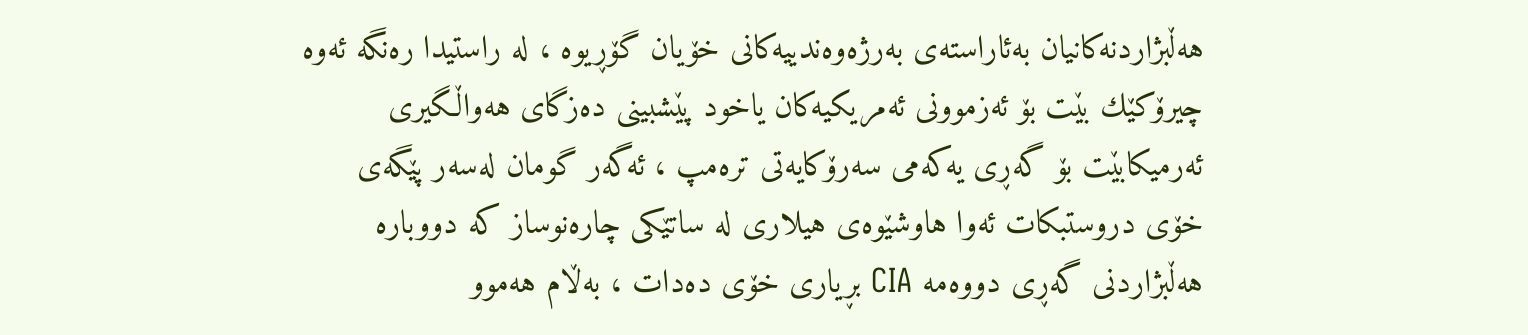هه‌ڵبژاردنه‌كانیان به‌ئاراسته‌ی به‌رژه‌وه‌ندییه‌كانی خۆیان گۆڕیوه‌ ، له‌ راستیدا ره‌نگه‌ ئه‌وه‌ چیرۆكێك بێت بۆ ئه‌زموونی ئه‌مریكیه‌كان یاخود پێشبینی ده‌زگای هه‌واڵگیری ئه‌رمیكابێت بۆ گه‌ڕی یه‌كه‌می سه‌رۆكایه‌تی تره‌مپ ، ئه‌گه‌ر گومان له‌سه‌ر پێگه‌ی خۆی دروستبكات ئه‌وا هاوشێوه‌ی هیلاری له‌ ساتێكی چاره‌نوساز كه‌ دووباره‌ هه‌ڵبژاردنی گه‌ڕی دووه‌مه‌ CIA بڕیاری خۆی ده‌دات ، به‌ڵام هه‌موو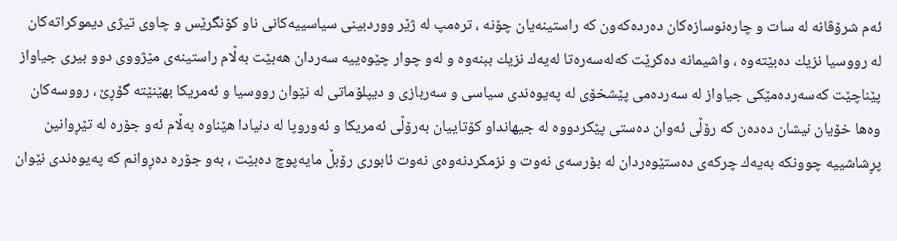ئه‌م شرۆڤانه‌ له‌ سات و چاره‌نوسازه‌كان ده‌رده‌كه‌ون كه‌ راستینه‌یان چۆنه‌ ، تره‌مپ له‌ ژێر ووردبینی سیاسییه‌كانی ناو كۆنگرێس و چاوی تیژی دیموكراته‌كان له‌ رووسیا نزیك ده‌بێته‌وه‌ ، واشیمانه‌ ده‌كرێت كه‌له‌سه‌ره‌تا له‌یه‌ك نزیك ببنه‌وه‌ و له‌و چوار چێوه‌ییه‌ سه‌ردان هه‌بێت به‌ڵام راستینه‌ی مێژووی دوو بیری جیاواز پێناچێت كه‌سه‌رده‌مێكی جیاواز له‌ سه‌رده‌می پێشخۆی له‌ په‌یوه‌ندی سیاسی و سه‌ربازی و دیپلۆماتی له‌ نێوان رووسیا و ئه‌مریكا بهێنێته‌ گۆڕێ ، رووسه‌كان وه‌ها خۆیان نیشان ده‌ده‌ن كه‌ رۆڵی ئه‌وان ده‌ستی پێكردووه‌ له‌ جیهانداو كۆتاییان به‌رۆڵی ئه‌مریكا و ئه‌وروپا له‌ دنیادا هێناوه‌ به‌ڵام ئه‌و جۆره‌ له‌ تێڕوانین پڕشاشییه‌ چوونكه‌ به‌یه‌ك چركه‌ی ده‌ستێوه‌ردان له‌ بۆرسه‌ی نه‌وت و نزمكردنه‌وه‌ی نه‌وت ئابوری رۆبڵ مایه‌پوچ ده‌بێت ، به‌و جۆره‌ ده‌ڕوانم كه‌ په‌یوه‌ندی نێوان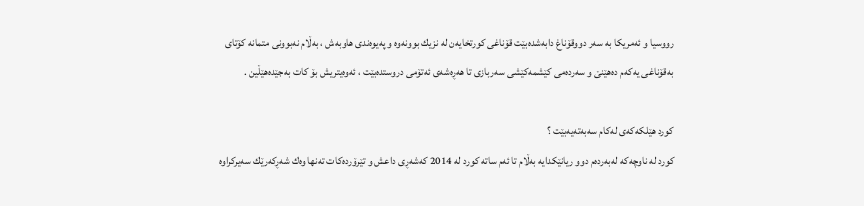رووسیا و ئه‌مریكا به‌ سه‌ر دووقۆناغ دابه‌شده‌بێت قۆناغی كورتخایه‌ن له‌ نزیك بوونه‌وه‌ و په‌یوه‌ندی هاوبه‌ش ، به‌ڵام نه‌بوونی متمانه‌ كۆتای به‌قۆناغی یه‌كه‌م ده‌هێنێ و سه‌رده‌می كێشمه‌كێشی سه‌ربازی تا هه‌ڕه‌شه‌ی ئه‌تۆمی دروستده‌بێت ، ئه‌وه‌یتریش بۆ كات به‌جێده‌هێڵین .

كورد هێلكه‌كه‌ی له‌كام سه‌به‌ته‌یه‌بێت ؟
كورد له‌ ناوچه‌كه‌ له‌به‌رده‌م دوو ریانێكدایه‌ به‌ڵام تا ئه‌م ساته‌ كورد له‌ 2014 كه‌شه‌ڕی داعش و تێرۆرده‌كات ته‌نها وه‌ك شه‌ڕكه‌رێك سه‌یركراوه‌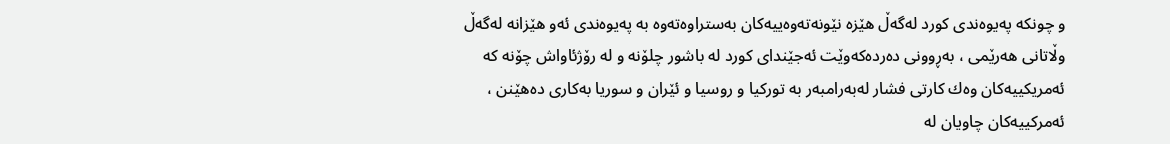و چونكه‌ په‌یوه‌ندی كورد له‌گه‌ڵ هێزه‌ نێونه‌ته‌وه‌ییه‌كان به‌ستراوه‌ته‌وه‌ به‌ په‌یوه‌ندی ئه‌و هێزانه‌ له‌گه‌ڵ وڵاتانی هه‌رێمی ، به‌ڕوونی ده‌رده‌كه‌وێت ئه‌جێندای كورد له‌ باشور چلۆنه‌ و له‌ رۆژئاواش چۆنه‌ كه‌ ئه‌مریكییه‌كان وه‌ك كارتی فشار له‌به‌رامبه‌ر به‌ توركیا و روسیا و ئێران و سوریا به‌كاری ده‌هێنن ، ئه‌مركییه‌كان چاویان له‌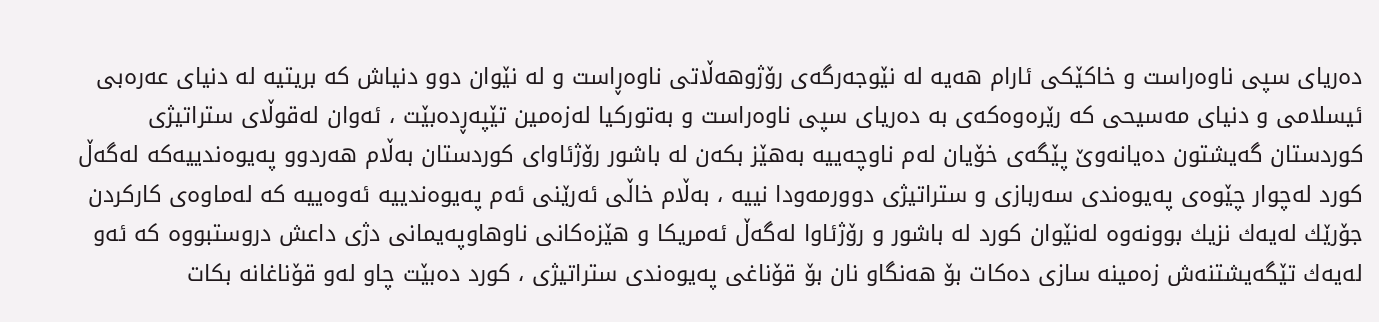ده‌ریای سپی ناوه‌راست و خاكێكی ئارام هه‌یه‌ له‌ نێوجه‌رگه‌ی رۆژوهه‌ڵاتی ناوه‌ڕاست و له‌ نێوان دوو دنیاش كه‌ بریتیه‌ له‌ دنیای عه‌ره‌بی ئیسلامی و دنیای مه‌سیحی كه‌ رێره‌وه‌كه‌ی به‌ ده‌ریای سپی ناوه‌راست و به‌توركیا له‌زه‌مین تێپه‌ڕده‌بێت ، ئه‌وان له‌قوڵای ستراتیژی كوردستان گه‌یشتون ده‌یانه‌وێ‌ پێگه‌ی خۆیان له‌م ناوچه‌ییه‌ به‌هێز بكه‌ن له‌ باشور رۆژئاوای كوردستان به‌ڵام هه‌ردوو په‌یوه‌ندییه‌كه‌ له‌گه‌ڵ كورد له‌چوار چێوه‌ی په‌یوه‌ندی سه‌ربازی و ستراتیژی دوورمه‌ودا نییه‌ ، به‌ڵام خاڵی ئه‌رێنی ئه‌م په‌یوه‌ندییه‌ ئه‌وه‌ییه‌ كه‌ له‌ماوه‌ی كاركردن جۆرێك له‌یه‌ك نزیك بوونه‌وه‌ له‌نێوان كورد له‌ باشور و رۆژئاوا له‌گه‌ڵ ئه‌مریكا و هێزه‌كانی ناوهاوپه‌یمانی دژی داعش دروستبووه‌ كه‌ ئه‌و له‌یه‌ك تێگه‌یشتنه‌ش زه‌مینه‌ سازی ده‌كات بۆ هه‌نگاو نان بۆ قۆناغی په‌یوه‌ندی ستراتیژی ، كورد ده‌بێت چاو له‌و قۆناغانه‌ بكات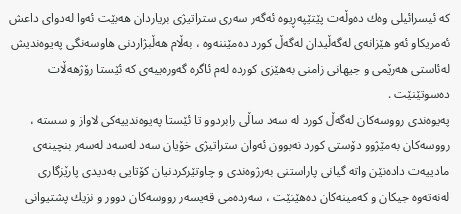كه‌ ئیسرائیلی وه‌ك ده‌وڵه‌ت پێتێپه‌ڕیوه‌ ئه‌گه‌ر سه‌ری ستراتیژی بریاردان هه‌بێت ئه‌وا له‌دوای داعش ئه‌مریكاو ئه‌و هێزانه‌ی له‌گه‌ڵیدان له‌گه‌ڵ كورد ده‌مێننه‌وه‌ ، به‌ڵام هه‌ڵبژاردنی هاوسه‌نگی په‌یوه‌ندیش له‌ئاستی هه‌رێمی و جیهانی زامنی به‌هێزی كورده‌ له‌م ئاگره‌ گه‌وره‌ییه‌ی كه‌ ئێستا رۆژهه‌ڵات ده‌سوتێنێت .
په‌یوه‌ندی رووسه‌كان له‌گه‌ڵ كورد له‌ سه‌د ساڵی رابردوو تا ئێستا په‌یوه‌ندییه‌كی لاواز و سسته‌ ، رووسه‌كان به‌مێژوو دۆستی كورد نه‌بوون ئه‌وان ستراتیژی خۆیان سه‌د له‌سه‌د له‌سه‌ر بنچینه‌ی مادییه‌ت داده‌نێن واته‌ گیانی پاراستنی به‌رژوه‌ندی و چاوتێركردنیان كۆتایی به‌دیدی پارێزگاری له‌نه‌ته‌وه‌ جیكان و كه‌مینه‌كان ده‌هێنێت ، سه‌رده‌می قه‌یسه‌ر رووسه‌كان دوور و نزیك پشتیوانی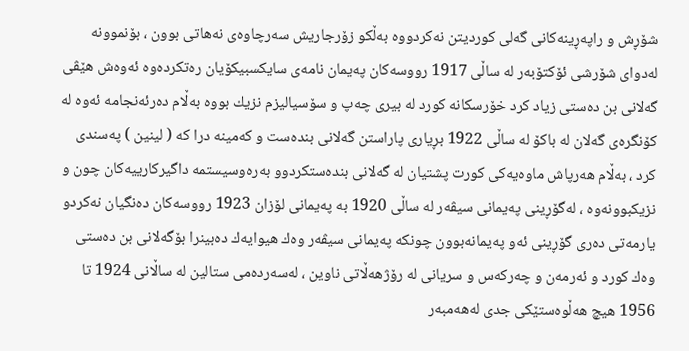شۆڕش و راپه‌ڕینه‌كانی گه‌لی كوردیتن نه‌كردووه‌ به‌ڵكو زۆرجاریش سه‌رچاوه‌ی نه‌هاتی بوون ، بۆنموونه‌ له‌دوای شۆرشی ئۆكتۆبه‌ر له‌ ساڵی 1917 رووسه‌كان په‌یمان نامه‌ی سایكسبیكۆیان ره‌تكرده‌وه‌ ئه‌وه‌ش هێڤی گه‌لانی بن ده‌ستی زیاد كرد خۆرسكانه‌ كورد له‌ بیری چه‌پ و سۆسیالیزم نزیك بووه‌ به‌ڵام ده‌رئه‌نجامه‌ ئه‌وه‌ له‌ كۆنگره‌ی گه‌لان له‌ باكۆ له‌ ساڵی 1922 بڕیاری پاراستن گه‌لانی بنده‌ست و كه‌مینه‌ درا كه‌ ( لینین ) په‌سندی كرد ، به‌ڵام هه‌رپاش ماوه‌یه‌كی كورت پشتیان له‌ گه‌لانی بنده‌ستكردوو به‌ره‌وسیستمه‌ داگیركارییه‌كان چون و نزیكبوونه‌وه‌ ، له‌گۆڕینی په‌یمانی سیڤه‌ر له‌ ساڵی 1920 به‌ په‌یمانی لۆزان 1923 رووسه‌كان ده‌نگیان نه‌كردو یارمه‌تی ده‌ری گۆڕینی ئه‌و په‌یمانه‌بوون چونكه‌ په‌یمانی سیڤه‌ر وه‌ك هیوایه‌ك ده‌بینرا بۆگه‌لانی بن ده‌ستی وه‌ك كورد و ئه‌رمه‌ن و چه‌ركه‌س و سریانی له‌ رۆژهه‌ڵاتی ناوین ، له‌سه‌رده‌می ستالین له‌ ساڵانی 1924 تا 1956 هیچ هه‌ڵوه‌ستێكی جدی له‌هه‌مبه‌ر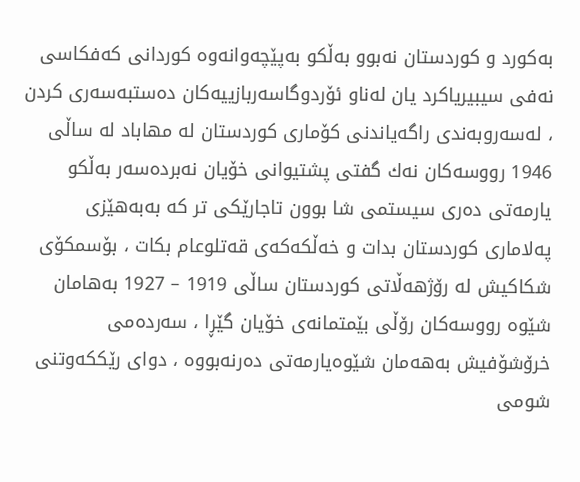به‌كورد و كوردستان نه‌بوو به‌ڵكو به‌پێچه‌وانه‌وه‌ كوردانی كه‌فكاسی نه‌فی سیبیریاكرد یان له‌ناو ئۆردوگاسه‌ربازییه‌كان ده‌ستبه‌سه‌ری كردن ، له‌سه‌روبه‌ندی راگه‌یاندنی كۆماری كوردستان له‌ مهاباد له‌ ساڵی 1946 رووسه‌كان نه‌ك گفتی پشتیوانی خۆیان نه‌برده‌سه‌ر به‌ڵكو یارمه‌تی ده‌ری سیستمی شا بوون تاجارێكی تر كه‌ به‌به‌هێزی په‌لاماری كوردستان بدات و خه‌ڵكه‌كه‌ی قه‌تلوعام بكات ، بۆسمكۆی شكاكیش له‌ رۆژهه‌ڵاتی كوردستان ساڵی 1919 – 1927 به‌هامان شێوه‌ رووسه‌كان رۆڵی بێمتمانه‌ی خۆیان گێڕا ، سه‌رده‌می خرۆشۆفیش به‌هه‌مان شێوه‌یارمه‌تی ده‌رنه‌بووه‌ ، دوای رێككه‌وتنی شومی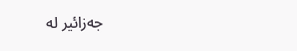جه‌زائیر له‌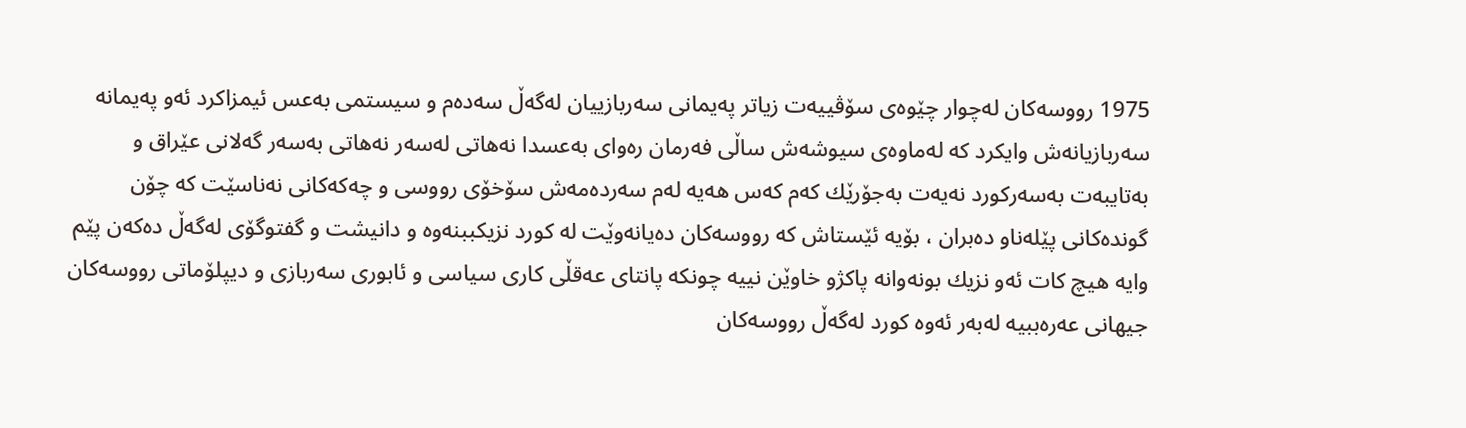1975 رووسه‌كان له‌چوار چێوه‌ی سۆڤییه‌ت زیاتر په‌یمانی سه‌ربازییان له‌گه‌ڵ سه‌ده‌م و سیستمی به‌عس ئیمزاكرد ئه‌و په‌یمانه‌ سه‌ربازیانه‌ش وایكرد كه‌ له‌ماوه‌ی سیوشه‌ش ساڵی فه‌رمان ره‌وای به‌عسدا نه‌هاتی له‌سه‌ر نه‌هاتی به‌سه‌ر گه‌لانی عێراق و به‌تایبه‌ت به‌سه‌ركورد نه‌یه‌ت به‌جۆرێك كه‌م كه‌س هه‌یه‌ له‌م سه‌رده‌مه‌ش سۆخۆی رووسی و چه‌كه‌كانی نه‌ناسێت كه‌ چۆن گونده‌كانی پێله‌ناو ده‌بران ، بۆیه‌ ئێستاش كه‌ رووسه‌كان ده‌یانه‌وێت له‌ كورد نزیكببنه‌وه‌ و دانیشت و گفتوگۆی له‌گه‌ڵ ده‌كه‌ن پێم وایه‌ هیچ كات ئه‌و نزیك بونه‌وانه‌ پاكژو خاوێن نییه‌ چونكه‌ پانتای عه‌قڵی كاری سیاسی و ئابوری سه‌ربازی و دیپلۆماتی رووسه‌كان جیهانی عه‌ره‌ببیه‌ له‌به‌ر ئه‌وه‌ كورد له‌گه‌ڵ رووسه‌كان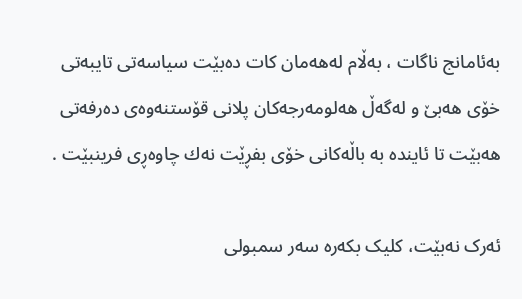به‌ئامانج ناگات ، به‌ڵام له‌هه‌مان كات ده‌بێت سیاسه‌تی تایبه‌تی خۆی هه‌بێ و له‌گه‌ڵ هه‌لومه‌رجه‌كان پلانی قۆستنه‌وه‌ی ده‌رفه‌تی هه‌بێت تا ئاینده‌ به‌ باڵه‌كانی خۆی بفڕێت نه‌ك چاوه‌ڕی فرینبێت .

ئەرک نەبێت، کلیک بکەرە سەر سمبولی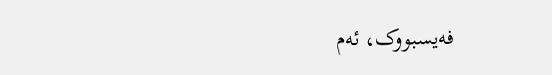فەیسبووک، ئەم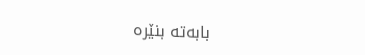بابەتە بنێرە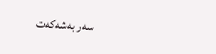سەر بەشەکەت